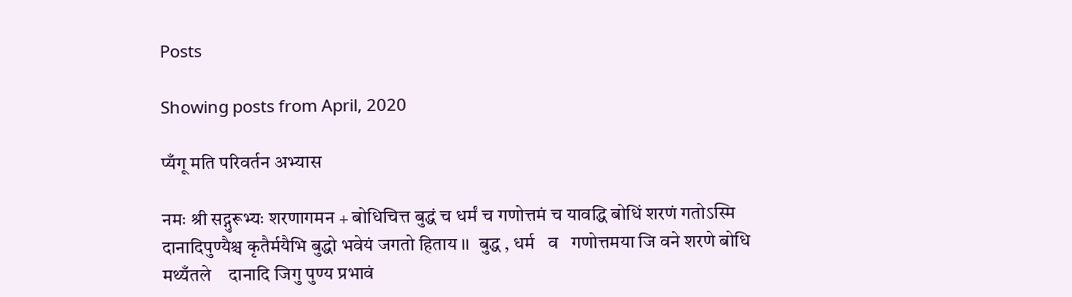Posts

Showing posts from April, 2020

प्यँगू मति परिवर्तन अभ्यास

नमः श्री सद्गुरूभ्यः शरणागमन + बोधिचित्त बुद्धं च धर्मं च गणोत्तमं च यावद्धि बोधिं शरणं गतोऽस्मि दानादिपुण्यैश्च कृतैर्मयैभि बुद्धो भवेयं जगतो हिताय ।।  बुद्ध , धर्म   व   गणोत्तमया जि वने शरणे बोधि मथ्यँतले    दानादि जिगु पुण्य प्रभावं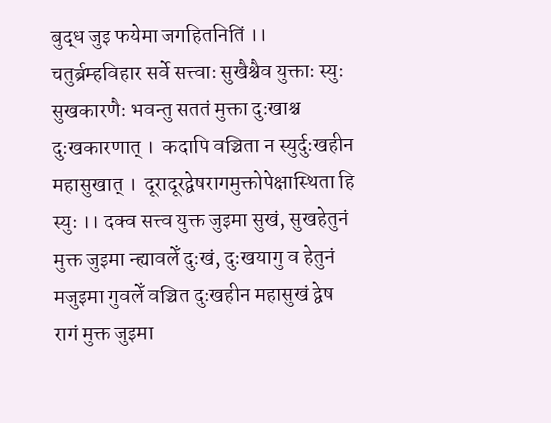बुद्ध जुइ फयेमा जगहितनितिं ।। चतुर्ब्रम्हविहार सर्वे सत्त्वाः सुखैश्चैव युक्ताः स्युः सुखकारणैः भवन्तु सततं मुक्ता दुःखाश्च दुःखकारणात् ।  कदापि वञ्चिता न स्युर्दुःखहीन महासुखात् ।  दूरादूरद्वेषरागमुक्तोपेक्षास्थिता हि स्युः ।। दक्व सत्त्व युक्त जुइमा सुखं, सुखहेतुनं  मुक्त जुइमा न्ह्यावलेँ दुःखं, दुःखयागु व हेतुनं  मजुइमा गुवलेँ वञ्चित दुःखहीन महासुखं द्वेष रागं मुक्त जुइमा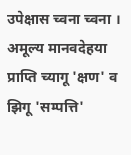उपेक्षास च्वना च्वना ।  अमूल्य मानवदेहया प्राप्ति च्यागू 'क्षण' व झिगू 'सम्पत्ति'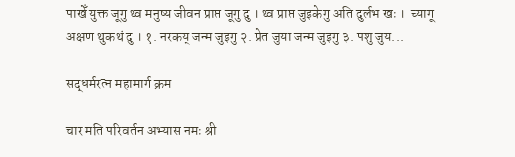पाखेँ युक्त जूगु थ्व मनुष्य जीवन प्राप्त जूगु दु । थ्व प्राप्त जुइकेगु अति दुर्लभ खः ।  च्यागू अक्षण थुकथं दु । १. नरकय् जन्म जुइगु २. प्रेत जुया जन्म जुइगु ३. पशु जुय...

सद्धर्मरत्न महामार्ग क्रम

चार मति परिवर्तन अभ्यास नमः श्री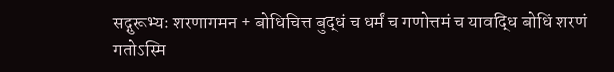सद्गुरूभ्यः शरणागमन + बोधिचित्त बुद्धं च धर्मं च गणोत्तमं च यावद्धि बोधिं शरणं गतोऽस्मि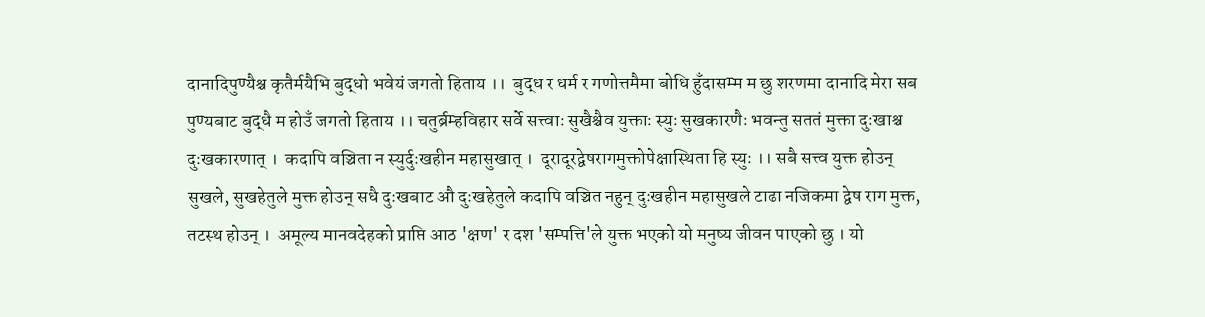दानादिपुण्यैश्च कृतैर्मयैभि बुद्धो भवेयं जगतो हिताय ।।  बुद्ध र धर्म र गणोत्तमैमा बोधि हुँदासम्म म छु शरणमा दानादि मेरा सब पुण्यबाट बुद्धै म होउँ जगतो हिताय ।। चतुर्ब्रम्हविहार सर्वे सत्त्वाः सुखैश्चैव युक्ताः स्युः सुखकारणैः भवन्तु सततं मुक्ता दुःखाश्च दुःखकारणात् ।  कदापि वञ्चिता न स्युर्दुःखहीन महासुखात् ।  दूरादूरद्वेषरागमुक्तोपेक्षास्थिता हि स्युः ।। सबै सत्त्व युक्त होउन् सुखले, सुखहेतुले मुक्त होउन् सधै दुःखबाट औ दुःखहेतुले कदापि वञ्चित नहुन् दुःखहीन महासुखले टाढा नजिकमा द्वेष राग मुक्त, तटस्थ होउन् ।  अमूल्य मानवदेहको प्राप्ति आठ 'क्षण' र दश 'सम्पत्ति'ले युक्त भएको यो मनुष्य जीवन पाएको छु । यो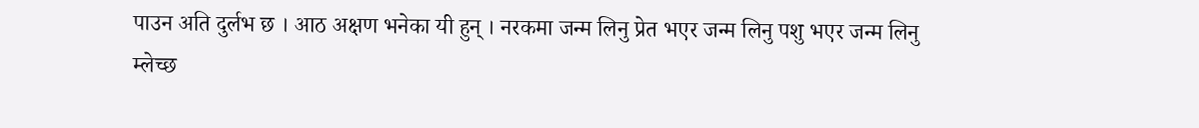पाउन अति दुर्लभ छ । आठ अक्षण भनेका यी हुन् । नरकमा जन्म लिनु प्रेत भएर जन्म लिनु पशु भएर जन्म लिनु म्लेच्छ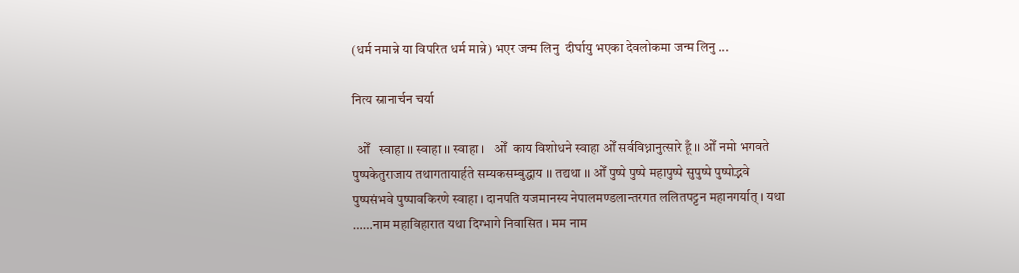(धर्म नमान्ने या विपरित धर्म मान्ने) भएर जन्म लिनु  दीर्घायु भएका देवलोकमा जन्म लिनु ...

नित्य स्नानार्चन चर्या

  ओँ   स्वाहा ।। स्वाहा ।। स्वाहा ।   ओँ  काय विशोधने स्वाहा ओँ सर्वविध्नानुत्सारे हूँ ।। ओँ नमो भगवते पुष्पकेतुराजाय तथागतायार्हते सम्यकसम्बुद्धाय ।। तद्यथा ।। ओँ पुष्पे पुष्पे महापुष्पे सुपुष्पे पुष्पोद्भवे पुष्पसंभवे पुष्पावकिरणे स्वाहा । दानपति यजमानस्य नेपालमण्डलान्तरगत ललितपट्टन महानगर्यात् । यथा ……नाम महाविहारात यथा दिग्भागे निवासित । मम नाम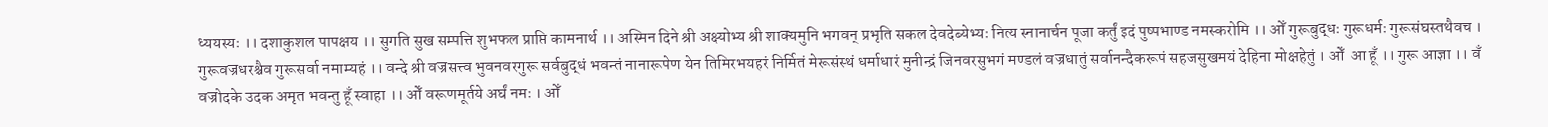ध्ययस्यः ।। दशाकुशल पापक्षय ।। सुगति सुख सम्पत्ति शुभफल प्राप्ति कामनार्थ ।। अस्मिन दिने श्री अक्ष्योभ्य श्री शाक्यमुनि भगवन् प्रभृति सकल देवदेब्येभ्यः नित्य स्नानार्चन पूजा कर्तुं इदं पुष्पभाण्ड नमस्करोमि ।। ओँ गुरूबुद्धः गुरूधर्मः गुरूसंघस्तथैवच । गुरूवज्रधरश्चैव गुरूसर्वा नमाम्यहं ।। वन्दे श्री वज्रसत्त्व भुवनवरगुरू सर्वबुद्धं भवन्तं नानारूपेण येन तिमिरभयहरं निर्मितं मेरूसंस्थं धर्माधारं मुनीन्द्रं जिनवरसुभगं मण्डलं वज्रधातुं सर्वानन्दैकरूपं सहजसुखमयं देहिना मोक्षहेतुं । ओँ  आ हूँ ।। गुरू आज्ञा ।। वँ वज्रोदके उदक अमृत भवन्तु हूँ स्वाहा ।। ओँ वरूणमूर्तये अर्घं नमः । ओँ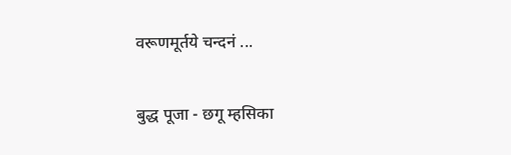वरूणमूर्तये चन्दनं ...

बुद्ध पूजा - छगू म्हसिका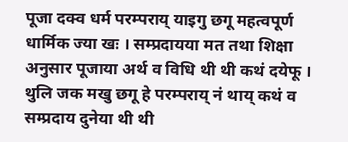पूजा दक्व धर्म परम्पराय् याइगु छगू महत्वपूर्ण धार्मिक ज्या खः । सम्प्रदायया मत तथा शिक्षा अनुसार पूजाया अर्थ व विधि थी थी कथं दयेफू । थुलि जक मखु छगू हे परम्पराय् नं थाय् कथं व सम्प्रदाय दुनेया थी थी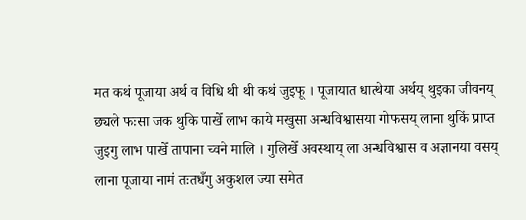मत कथं पूजाया अर्थ व विधि थी थी कथं जुइफू । पूजायात धात्थेया अर्थय् थुइका जीवनय् छ्यले फःसा जक थुकि पाखेँ लाभ काये मखुसा अन्धविश्वासया गोफसय् लाना थुकिं प्राप्त जुइगु लाभ पाखेँ तापाना च्वने मालि । गुलिखेँ अवस्थाय् ला अन्धविश्वास व अज्ञानया वसय् लाना पूजाया नामं तःतधँगु अकुशल ज्या समेत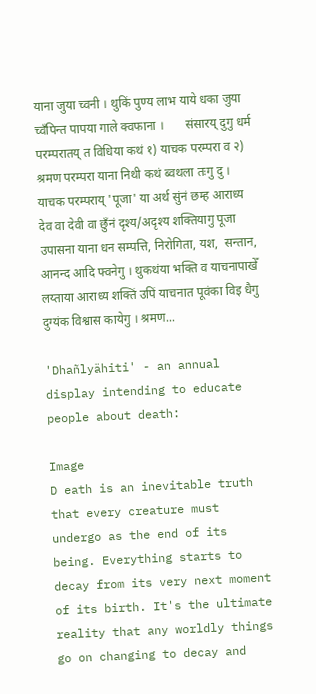याना जुया च्वनी । थुकिं पुण्य लाभ याये धका जुया च्वँपिन्त पापया गाले क्वफाना ।       संसारय् दुगु धर्म परम्परातय् त विधिया कथं १) याचक परम्परा व २) श्रमण परम्परा याना निथी कथं ब्वथला तःगु दु । याचक परम्पराय् 'पूजा' या अर्थ सुंनं छम्ह आराध्य देव वा देवी वा छुँनं दृश्य/अदृश्य शक्तियागु पूजा उपासना याना धन सम्पत्ति, निरोगिता, यश,  सन्तान, आनन्द आदि फ्वनेगु । थुकथंया भक्ति व याचनापाखेँ लय्ताया आराध्य शक्तिं उपिं याचनात पूवंका विइ धैगु दुग्यंक विश्वास कायेगु । श्रमण...

'Dhañlyähiti' - an annual display intending to educate people about death:

Image
D eath is an inevitable truth that every creature must undergo as the end of its being. Everything starts to decay from its very next moment of its birth. It's the ultimate reality that any worldly things go on changing to decay and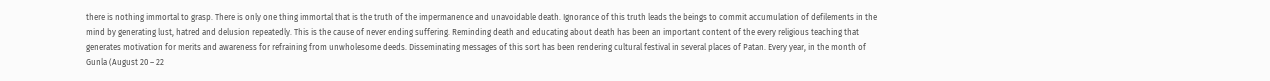there is nothing immortal to grasp. There is only one thing immortal that is the truth of the impermanence and unavoidable death. Ignorance of this truth leads the beings to commit accumulation of defilements in the mind by generating lust, hatred and delusion repeatedly. This is the cause of never ending suffering. Reminding death and educating about death has been an important content of the every religious teaching that generates motivation for merits and awareness for refraining from unwholesome deeds. Disseminating messages of this sort has been rendering cultural festival in several places of Patan. Every year, in the month of Gunla (August 20 – 22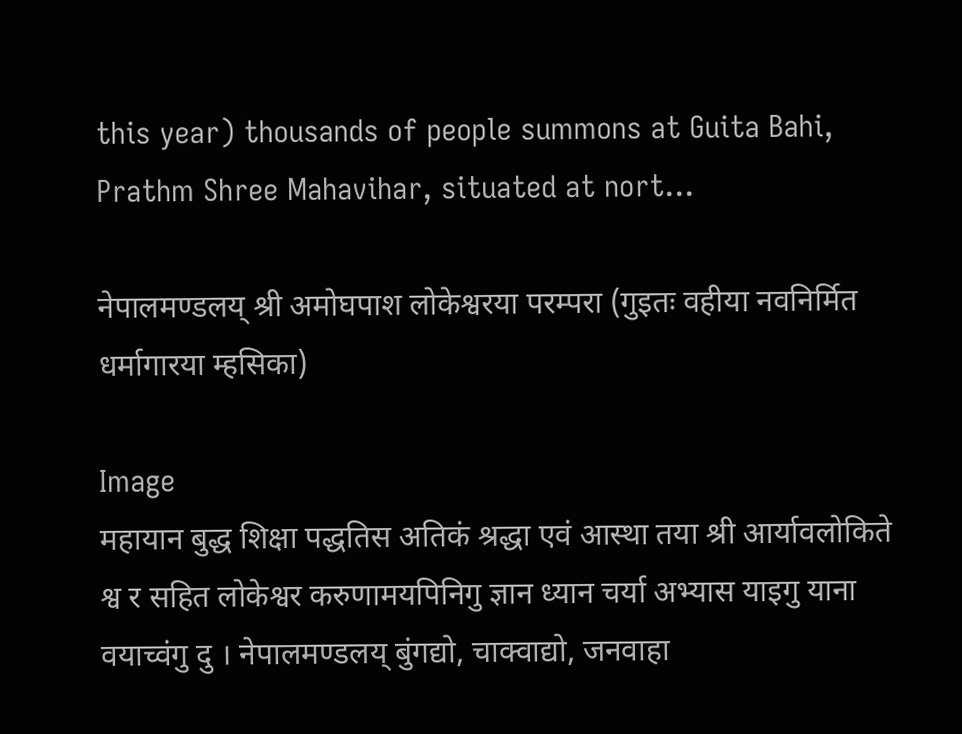this year) thousands of people summons at Guita Bahi, Prathm Shree Mahavihar, situated at nort...

नेपालमण्डलय् श्री अमोघपाश लोकेश्वरया परम्परा (गुइतः वहीया नवनिर्मित धर्मागारया म्हसिका)

Image
महायान बुद्ध शिक्षा पद्धतिस अतिकं श्रद्धा एवं आस्था तया श्री आर्यावलोकिते श्व र सहित लोकेश्वर करुणामयपिनिगु ज्ञान ध्यान चर्या अभ्यास याइगु याना वयाच्वंगु दु । नेपालमण्डलय् बुंगद्यो, चाक्वाद्यो, जनवाहा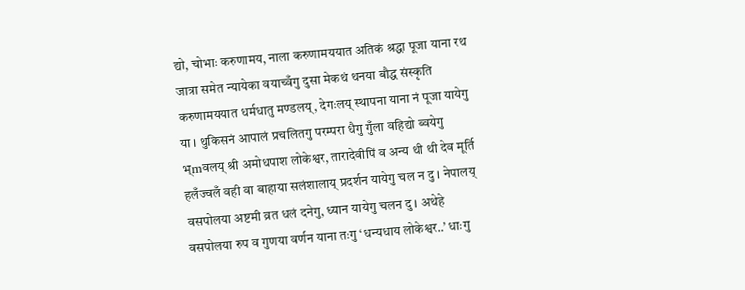द्यो, चोभाः करुणामय, नाला करुणामययात अतिकं श्रद्धा पूजा याना रथ जात्रा समेत न्यायेका वयाच्वँगु दुसा मेकथं थनया बौद्ध संस्कृति करुणामययात धर्मधातु मण्डलय्, देगःलय् स्थापना याना नं पूजा यायेगु या । थुकिसनं आपालं प्रचलितगु परम्परा धैगु गुँला वहिद्यो ब्वयेगु भ्mवलय् श्री अमोधपाश लोकेश्वर, तारादेवीपिं व अन्य थी थी देव मूर्ति हलँज्वलँ वही वा बाहाया सलंशालाय् प्रदर्शन यायेगु चल न दु । नेपालय् वसपोलया अष्टमी व्रत धलं दनेगु, ध्यान यायेगु चलन दु । अथेहे वसपोलया रुप व गुणया वर्णन याना तःगु ‘धन्यधाय लोकेश्वर..’ धाःगु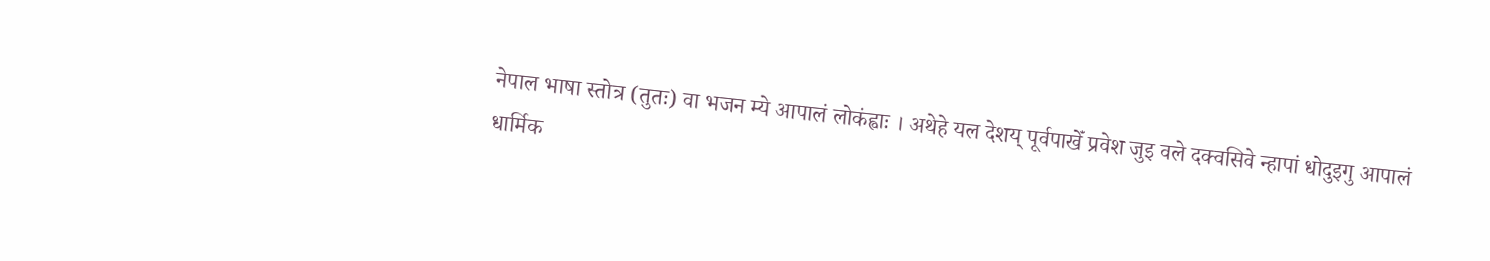नेपाल भाषा स्तोत्र (तुतः) वा भजन म्ये आपालं लोकंह्वाः । अथेहे यल देशय् पूर्वपाखेँ प्रवेश जुइ वले दक्वसिवे न्हापां धोदुइगु आपालं धार्मिक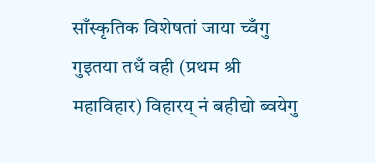साँस्कृतिक विशेषतां जाया च्वँगु गुइतया तधँ वही (प्रथम श्री महाविहार) विहारय् नं बहीद्यो ब्वयेगु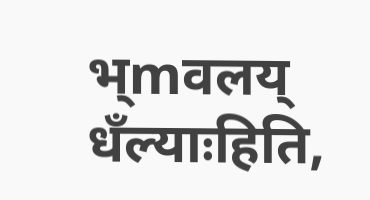भ्mवलय् धँल्याःहिति,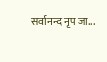सर्वानन्द नृप जा...